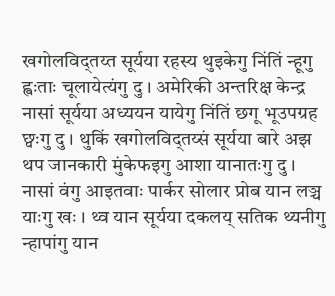खगोलविद्तय्त सूर्यया रहस्य थुइकेगु निंतिं न्हूगु ह्वःताः चूलायेत्यंगु दु । अमेरिकी अन्तरिक्ष केन्द्र नासां सूर्यया अध्ययन यायेगु निंतिं छगू भूउपग्रह छ्वःगु दु । थुकिं खगोलविद्तय्सं सूर्यया बारे अझ थप जानकारी मुंकेफइगु आशा यानातःगु दु ।
नासां वंगु आइतवाः पार्कर सोलार प्रोब यान लञ्च याःगु खः । थ्व यान सूर्यया दकलय् सतिक थ्यनीगु न्हापांगु यान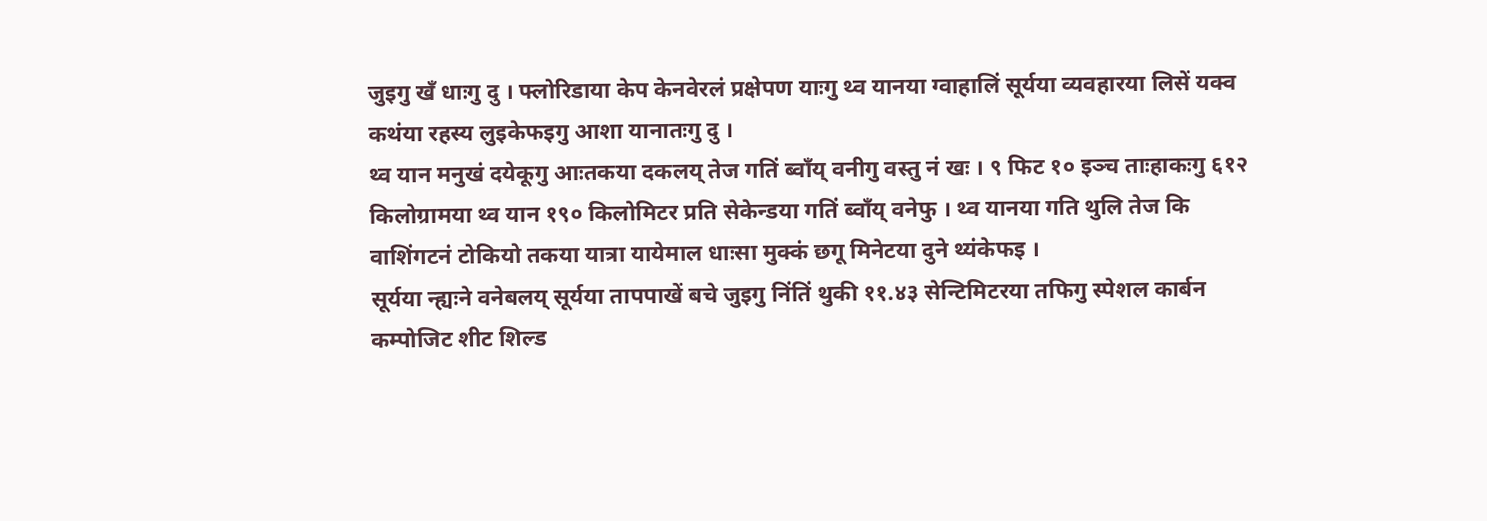जुइगु खँ धाःगु दु । फ्लोरिडाया केप केनवेरलं प्रक्षेपण याःगु थ्व यानया ग्वाहालिं सूर्यया व्यवहारया लिसें यक्व कथंया रहस्य लुइकेफइगु आशा यानातःगु दु ।
थ्व यान मनुखं दयेकूगु आःतकया दकलय् तेज गतिं ब्वाँय् वनीगु वस्तु नं खः । ९ फिट १० इञ्च ताःहाकःगु ६१२ किलोग्रामया थ्व यान १९० किलोमिटर प्रति सेकेन्डया गतिं ब्वाँय् वनेफु । थ्व यानया गति थुलि तेज कि वाशिंगटनं टोकियो तकया यात्रा यायेमाल धाःसा मुक्कं छगू मिनेटया दुने थ्यंकेफइ ।
सूर्यया न्ह्यःने वनेबलय् सूर्यया तापपाखें बचे जुइगु निंतिं थुकी ११.४३ सेन्टिमिटरया तफिगु स्पेशल कार्बन कम्पोजिट शीट शिल्ड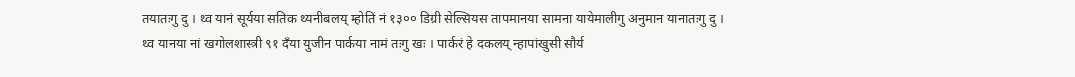तयातःगु दु । थ्व यानं सूर्यया सतिक थ्यनीबलय् म्होतिं नं १३०० डिग्री सेल्सियस तापमानया सामना यायेमालीगु अनुमान यानातःगु दु ।
थ्व यानया नां खगोलशास्त्री ९१ दँया युजीन पार्कया नामं तःगु खः । पार्करं हे दकलय् न्हापांखुसी सौर्य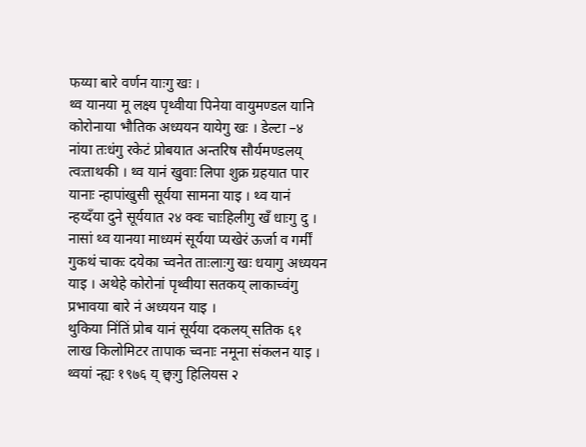फय्या बारे वर्णन याःगु खः ।
थ्व यानया मू लक्ष्य पृथ्वीया पिनेया वायुमण्डल यानि कोरोनाया भौतिक अध्ययन यायेगु खः । डेल्टा –४ नांया तःधंगु रकेटं प्रोबयात अन्तरिष सौर्यमण्डलय् त्वःताथकी । थ्व यानं खुवाः लिपा शुक्र ग्रहयात पार यानाः न्हापांखुसी सूर्यया सामना याइ । थ्व यानं न्हय्दँया दुने सूर्ययात २४ क्वः चाःहिलीगु खँ धाःगु दु ।
नासां थ्व यानया माध्यमं सूर्यया प्यखेरं ऊर्जा व गर्मीं गुकथं चाकः दयेका च्वनेत ताःलाःगु खः धयागु अध्ययन याइ । अथेहे कोरोनां पृथ्वीया सतकय् लाकाच्वंगु प्रभावया बारे नं अध्ययन याइ ।
थुकिया निंतिं प्रोब यानं सूर्यया दकलय् सतिक ६१ लाख किलोमिटर तापाक च्वनाः नमूना संकलन याइ । थ्वयां न्ह्यः १९७६ य् छ्वःगु हिलियस २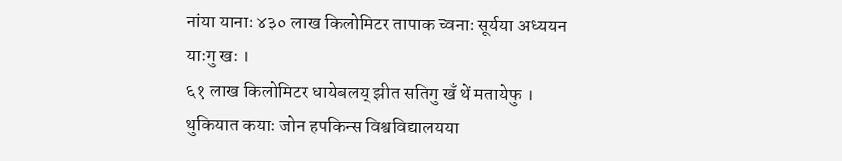नांया यानाः ४३० लाख किलोमिटर तापाक च्वनाः सूर्यया अध्ययन याःगु खः ।
६१ लाख किलोमिटर धायेबलय् झीत सतिगु खँ थें मतायेफु । थुकियात कयाः जोन हपकिन्स विश्वविद्यालयया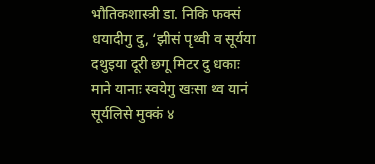भौतिकशास्त्री डा. निकि फक्सं धयादीगु दु, ‘झीसं पृथ्वी व सूर्यया दथुइया दूरी छगू मिटर दु धकाः माने यानाः स्वयेगु खःसा थ्व यानं सूर्यलिसे मुक्कं ४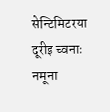सेन्टिमिटरया दूरीइ च्वनाः नमूना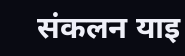संकलन याइ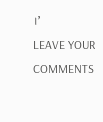।’
LEAVE YOUR COMMENTS